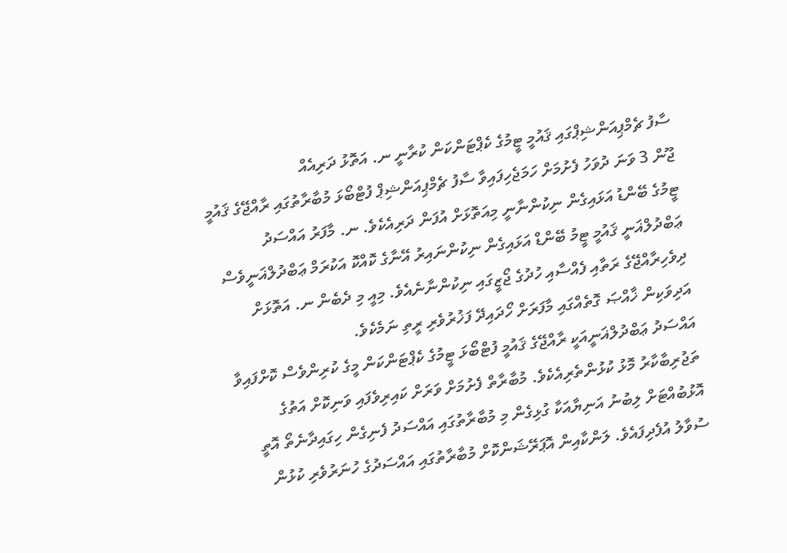ސާފު ޗެމްޕިއަންޝިޕްގައި ޤައުމީ ޓީމުގެ ކެޕްޓަންކަން ކުރާނީ ނ. އަތޮޅު ދަރިއެއް
ޖޫން 3 ވަނަ ދުވަހު ފެށުމަށް ހަމަޖެހިފައިވާ ސާފު ޗެމްޕިއަންޝިޕް ފުޓްބޯޅަ މުބާރާތުގައި ރާއްޖޭގެ ޤައުމީ ޓީމުގެ ބޭންޑު އަޅައިގެން ނިކުންނާނީ މިއަތޮޅަށް އުފަން ދަރިއެކެވެ. ނ. މާފަރު އައްސަދު ޢަބްދުލްޣަނީ ޤައުމީ ޓީމު ބޭންޑް އަޅައިގެން ނިކުންނައިރު އޭނާގެ ކޮއްކޮ އަކުރަމް ޢަބްދުލްޣަނީވެސް ދިވެހިރާއްޖޭގެ ރަތާއި ފެއްސާއި ހުދުގެ ޖޯޒީގައި ނިކުންނާނެއެވެ. މިއީ މި ދެބެން ނ. އަތޮޅަށް އަދިވަކިން ޚާއްޞަ ގޮތެއްގައި މާފަރަށް ހޯދައިދޭ ފަޚުރުވެރި ރީތި ނަމެކެވެ.
އައްސަދު ޢަބްދުލްޣަނީއަކީ ރާއްޖޭގެ ޤައުމީ ފުޓްބޯޅަ ޓީމުގެ ކެޕްޓަންކަން މީގެ ކުރިންވެސް ކޮށްފައިވާ ތަޖުރިބާކާރު މޮޅު ކުޅުންތެރިއެކެވެ. މުބާރާތް ފެށުމަށް ވަރަށް ކައިރިވެފައި ވަނިކޮށް އަތުގެ އޮޅުބުއްޓަށް ލިބުނު އަނިޔާއަކާ ގުޅިގެން މި މުބާރާތުގައި އައްސަދު ފެނިގެން ހިގައިދާނެތޯ އޮތީ ސުވާލު އުފެދިފައެވެ. ލަންކާއިން އޮޕަރޭޝަންކޮށް މުބާރާތުގައި އައްސަދުގެ ހުނަރުވެރި ކުޅުން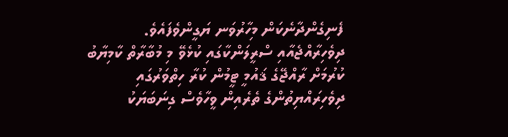ފެނިގެންދާނެކަން މިހާރުވަނ ޔަގީންވެފައެވެ.
ދިވެހިރާއްޖެއާއި ސްރީލަންކާގައި ކުޅެވޭ މި މުބާރާތް ކާމިޔާބު ކުރުމަށް ރާއްޖޭގެ ޤައުމީ ޓީމުން ކުރާ ހިތްވަރުގައި ދިވެހިރައްޔިތުންގެ ތެރެއިން ވީހާވެސް ގިނަބަޔަކު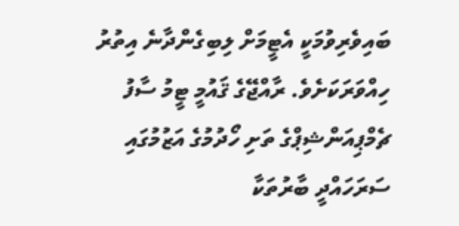ބައިވެރިވުމަކީ އެޓީމަށް ލިބިގެންދާނެ އިތުރު ހިއްވަރަކަށެވެ. ރާއްޖޭގެ ޤައުމީ ޓީމު ސާފު ޗެމްޕިއަންޝިޕްގެ ތަށި ހޯދުމުގެ އަޒުމުގައި ސަރަހައްދީ ބާރުތަކާ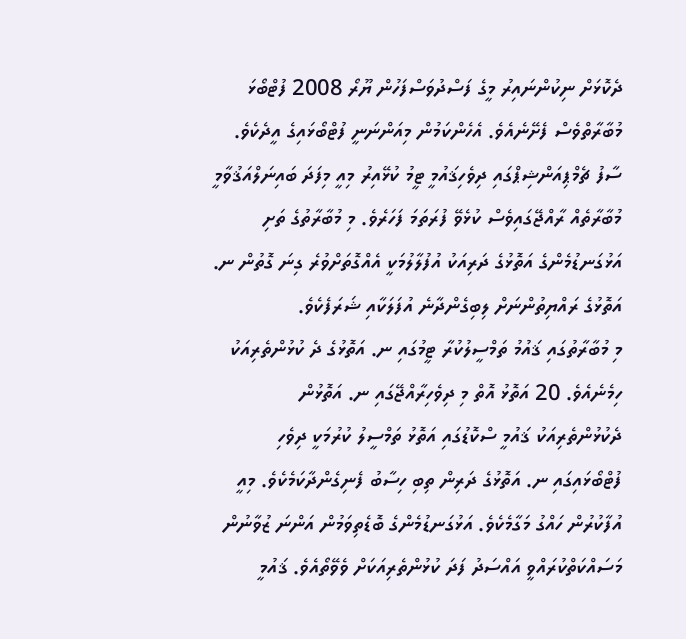ދެކޮޅަށް ނިކުންނައިރު މީގެ ފަސްދުވަސްފަހުން ޔޫރޯ 2008 ފުޓްބޯޅަ މުބާރާތްވެސް ފެށޭނެއެވެ. އެހެންކަމުން މިއަންނަނީ ފުޓްބޯޅައިގެ އީދެކެވެ. ސާފު ޗެމްޕިއަންޝިޕްގައި ދިވެހިޤައުމީ ޓީމު ކުޅޭއިރު މިއީ މިފަދަ ބައިނަލްއަޤުވާމީ މުބާރާތެއް ރާއްޖޭގައިވެސް ކުޅެވޭ ފުރަތަމަ ފަހަރެވެ. މި މުބާރާތުގެ ތަށި އަޅުގަނޑުމެންގެ އަތޮޅުގެ ދަރިއަކު އުފުލާލުމަކީ އެއްގޮތަށްވުރެ ގިނަ ގޮތުން ނ. އަތޮޅުގެ ރައްޔިތުންނަށް ލިބިގެންދާނެ އުފަލަކާއި ޝަރަފެކެވެ.
މި މުބާރާތުގައި ޤައުމު ތަމްސީލުކުރާ ޓީމުގައި ނ. އަތޮޅުގެ ދެ ކުޅުންތެރިއަކު ހިމެނެއެވެ. 20 އަތޮޅު އޮތް މި ދިވެހިރާއްޖޭގައި ނ. އަތޮޅުން ދެކުޅުންތެރިއަކު ޤައުމީ ސްކޮޑުގައި އަތޮޅު ތަމްސީލު ކުރުމަކީ ދިވެހި ފުޓްބޯޅައިގައި ނ. އަތޮޅުގެ ދަރިން ތިބި ހިސާބު ފެނިގެންދާކަމެކެވެ. މިއީ އުފާކުރުން ހައްގު މަގާމެކެވެ. އަޅުގަނޑުމެންގެ ބޮޑެތިވަމުން އަންނަ ޒުވާނުން މަސައްކަތްކުރައްވީ އައްސަދު ފަދަ ކުޅުންތެރިއަކަށް ވެވޭތޯއެވެ. ޤައުމީ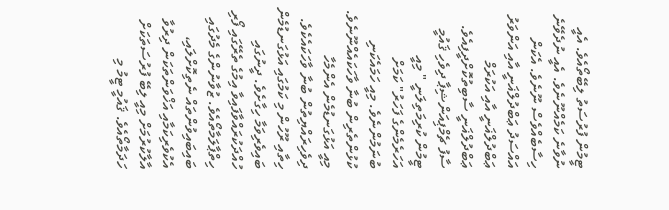ޓީމުން ފުރުސަތު ލިބޭތޯއެވެ. އެއީ ނުވާނެ ކަމެއްނޫނެވެ. އެއީ ނުދެވޭނެ ހިސާބެއްވެސް ނޫނެވެ. އެކަން އައްސަދު ޢަބްދުލްޣަނީ އާއި އަންވަރު ޢަބްދުލްޣަނީ އާއި އަކުރަމް ޢަބްދުލްޣަނީ ސާބިތުކޮށްދީފިއެވެ.
ސާފު ޗެމްޕިއަންޝިޕާ ދިވެހި ޤައުމީ ޓީމުން ކުރިމަތިލަނީ " މިއީ އަހަރެމެންގެ ފަހަރު" ކަމަށް ބުނަމުންނެވެ. މިއީ ހަމައެކަނި ކުޅުންތެރިން ބުނާ ވާހަކައެއްނޫނެވެ. މިއީ އަޅުގަނޑުމެން އެންމެހާ ދިވެހިރައްޔިތުން ބުނާ ވާހަކައެކެވެ. ހިތާއި ރޫހުން މި ކަމުގައި އަޅުގަނޑުމެން ބައިވެރިވަމާ ހިގާށެވެ. ދީނުގައި ހުއްދަކުރައްވާފައިވާ އިމުގެ ތެރޭގައި ފޯރި ހިތްޕާލަމާތޯއެވެ. ޒުވާނުންގެ މެދުގައި ބައިބައިވުންތައް ނެތިކޮށްލައި، އެކުވެރިކަމާއި އަޚްވަންތަކަން ދިރުވާ އާލާކުރުމަށް މިއީ ލިބޭ ފުރުސަތަކަށް ހަދަމާތޯއެވެ. ޤައުމީ ޓީމު މި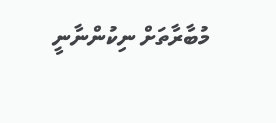މުބާރާތަށް ނިކުންނާނީ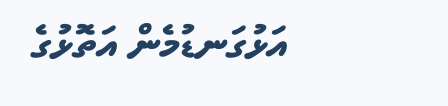އަޅުގަނޑުމެން އަތޮޅުގެ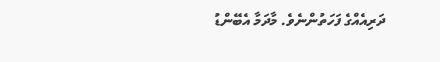ދަރިއެއްގެ ފަހަތުންނެވެ. މާދަމާ އެބޭންޑު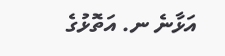އަޅާނެ ނ. އަތޮޅުގެ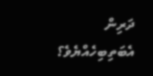ދަރިން އެބަތިބިހެއްޔެވެ؟